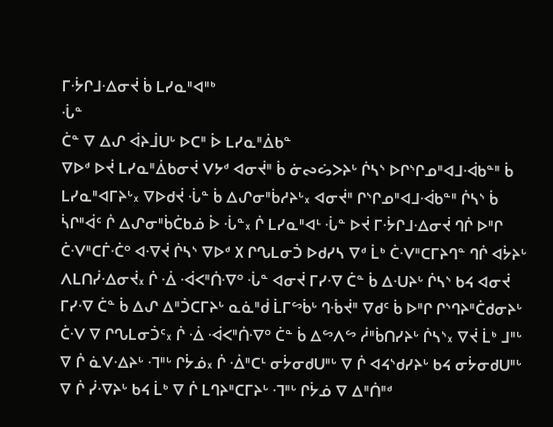ᒥᔻᒋᒧᐎᓂᔫ ᑳ ᒪᓯᓇᐦᐊᐦᒃ
ᒞᓐ
ᑖᓐ ᐁ ᐃᔑ ᐋᔨᒨᑌᒡ ᐅᑕᐦ ᐆ ᒪᓯᓇᐦᐄᑲᓐ
ᐁᐅᒄ ᐅᔫ ᒪᓯᓇᐦᐄᑲᓂᔫ ᐯᔭᒄ ᐊᓂᔫᐦ ᑳ ᓃᔓᔖᐳᔨᒡ ᒌᓴᔅ ᐅᒋᔅᒋᓄᐦᐊᒧᐙᑲᓐᐦ ᑳ ᒪᓯᓇᐦᐊᒥᔨᒡ᙮ ᐁᐅᑯᔫ ᒞᓐ ᑳ ᐃᔑᓂᐦᑳᓱᔨᒡ᙮ ᐊᓂᔫᐦ ᒋᔅᒋᓄᐦᐊᒧᐙᑲᓐᐦ ᒌᓴᔅ ᑳ ᓵᒋᐦᐋᑦ ᒌ ᐃᔑᓂᐦᑳᑖᑲᓅ ᐆ ᒞᓐ᙮ ᒌ ᒪᓯᓇᐦᐊᒻ ᒞᓐ ᐅᔫ ᒥᔻᒋᒧᐎᓂᔫ ᒉᒌ ᐅᐦᒋ ᑖᐺᐦᑕᒦᑣᐤ ᐊᐌᔫ ᒌᓴᔅ ᐁᐅᒄ ᙭ ᒋᔐᒪᓂᑑ ᐅᑯᓯᓴ ᐁᒄ ᒫᒃ ᑖᐺᐦᑕᒥᔨᒉᓐ ᒉᒌ ᐊᔮᔨᒡ ᐱᒪᑎᓰᐎᓂᔫ᙮ ᒌ ᐐ ᐙᐸᐦᑏᐌᐤ ᒞᓐ ᐊᓂᔫ ᒥᓯᐌ ᑖᓐ ᑳ ᐃᑗᔨᒡ ᒌᓴᔅ ᑲᔦ ᐊᓂᔫ ᒥᓯᐌ ᑖᓐ ᑳ ᐃᔑ ᐃᐦᑑᑕᒥᔨᒡ ᓇᓈᐦᑰ ᒫᒥᔥᑳᒡ ᒉᒀᔫᐦ ᐁᑯᑦ ᑳ ᐅᐦᒋ ᒋᔅᒉᔨᐦᑖᑯᓂᔨᒡ ᑖᐺ ᐁ ᒋᔐᒪᓂᑑᑦ᙮ ᒌ ᐐ ᐙᐸᐦᑏᐌᐤ ᑖᓐ ᑳ ᐃᔥᐱᔥ ᓲᐦᑳᑎᓯᔨᒡ ᒌᓴᔅ᙮ ᐁᔫ ᒫᒃ ᒧᐦᒡ ᐁ ᒌ ᓈᐯᐎᔨᒡ ᒬᐦᒡ ᒋᔮᓅ᙮ ᒌ ᐐᐦᑕᒻ ᓂᔮᓂᑯᑌᐦᒡ ᐁ ᒌ ᐊᔦᔅᑯᓯᔨᒡ ᑲᔦ ᓂᔮᓂᑯᑌᐦᒡ ᐁ ᒌ ᓰᐌᔨᒡ ᑲᔦ ᒫᒃ ᐁ ᒌ ᒪᒉᔨᐦᑕᒥᔨᒡ ᒬᐦᒡ ᒋᔮᓅ ᐁ ᐃᐦᑏᐦᒄ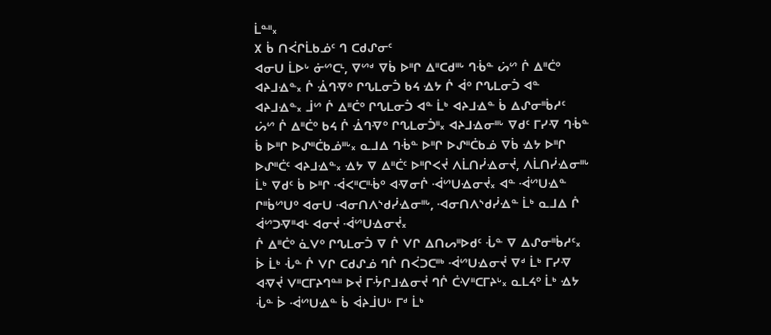ᒫᓐᐦ᙮
᙭ ᑳ ᑎᐹᒋᒫᑲᓅᑦ ᒉ ᑕᑯᔑᓂᑦ
ᐊᓂᑌ ᒫᐅᒡ ᓃᔥᑕᒻ, ᐁᔥᒄ ᐁᑳ ᐅᐦᒋ ᐃᐦᑕᑯᐦᒡ ᒉᒀᓐ ᔖᔥ ᒌ ᐃᐦᑖᐤ ᐊᔨᒧᐎᓐ᙮ ᒌ ᐐᒉᐌᐤ ᒋᔐᒪᓂᑑ ᑲᔦ ᐎᔭ ᒌ ᐋᐤ ᒋᔐᒪᓂᑑ ᐊᓐ ᐊᔨᒧᐎᓐ᙮ ᒨᔥ ᒌ ᐃᐦᑖᐤ ᒋᔐᒪᓂᑑ ᐊᓐ ᒫᒃ ᐊᔨᒧᐎᓐ ᑳ ᐃᔑᓂᐦᑳᓱᑦ ᔖᔥ ᒌ ᐃᐦᑖᐤ ᑲᔦ ᒌ ᐐᒉᐌᐤ ᒋᔐᒪᓂᑑᐦ᙮ ᐊᔨᒧᐎᓂᐦᒡ ᐁᑯᑦ ᒥᓯᐌ ᒉᒀᓐ ᑳ ᐅᐦᒋ ᐅᔑᐦᑖᑲᓅᐦᒡ᙮ ᓇᒧᐃ ᒉᒀᓐ ᐅᐦᒋ ᐅᔑᐦᑖᑲᓅ ᐁᑳ ᐎᔭ ᐅᐦᒋ ᐅᔑᐦᑖᑦ ᐊᔨᒧᐎᓐ᙮ ᐎᔭ ᐁ ᐃᐦᑖᑦ ᐅᐦᒋᐸᔫ ᐱᒫᑎᓰᐎᓂᔫ, ᐱᒫᑎᓰᐎᓂᐦᒡ ᒫᒃ ᐁᑯᑦ ᑳ ᐅᐦᒋ ᐙᐸᐦᑕᐦᒀᐤ ᐊᐌᓂᒌ ᐙᔥᑌᐎᓂᔫ᙮ ᐊᓐ ᐙᔥᑌᐎᓐ ᒋᐦᑳᔥᑌᐤ ᐊᓂᑌ ᐗᓂᑎᐱᔅᑯᓰᐎᓂᐦᒡ, ᐗᓂᑎᐱᔅᑯᓰᐎᓐ ᒫᒃ ᓇᒧᐃ ᒌ ᐋᔥᑐᐌᐦᐊᒻ ᐊᓂᔫ ᐙᔥᑌᐎᓂᔫ᙮
ᒌ ᐃᐦᑖᐤ ᓈᐯᐤ ᒋᔐᒪᓂᑑ ᐁ ᒌ ᐯᒋ ᐃᑎᔕᐦᐅᑯᑦ ᒞᓐ ᐁ ᐃᔑᓂᐦᑳᓱᑦ᙮ ᐆ ᒫᒃ ᒞᓐ ᒌ ᐯᒋ ᑕᑯᔑᓅ ᒉᒌ ᑎᐹᑐᑕᐦᒃ ᐙᔥᑌᐎᓂᔫ ᐁᒄ ᒫᒃ ᒥᓯᐌ ᐊᐌᔫ ᐯᐦᑕᒥᔨᒉᓐᐦ ᐅᔫ ᒥᔻᒋᒧᐎᓂᔫ ᒉᒌ ᑖᐺᐦᑕᒥᔨᒡ᙮ ᓇᒪᔦᐤ ᒫᒃ ᐎᔭ ᒞᓐ ᐆ ᐙᔥᑌᐎᓐ ᑳ ᐋᔨᒨᑌᒡ ᒥᒄ ᒫᒃ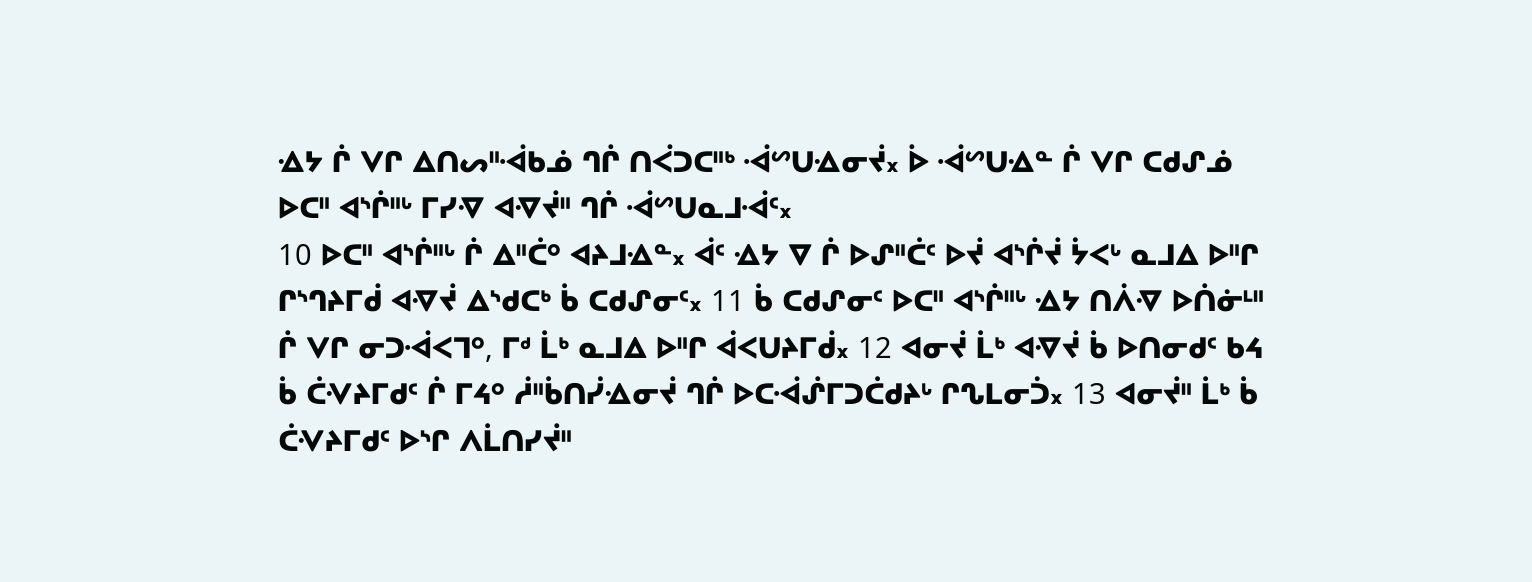ᐎᔭ ᒌ ᐯᒋ ᐃᑎᔕᐦᐙᑲᓅ ᒉᒌ ᑎᐹᑐᑕᐦᒃ ᐙᔥᑌᐎᓂᔫ᙮ ᐆ ᐙᔥᑌᐎᓐ ᒌ ᐯᒋ ᑕᑯᔑᓅ ᐅᑕᐦ ᐊᔅᒌᐦᒡ ᒥᓯᐌ ᐊᐌᔫᐦ ᒉᒌ ᐙᔥᑌᓇᒧᐙᑦ᙮
10 ᐅᑕᐦ ᐊᔅᒌᐦᒡ ᒌ ᐃᐦᑖᐤ ᐊᔨᒧᐎᓐ᙮ ᐋᑦ ᐎᔭ ᐁ ᒌ ᐅᔑᐦᑖᑦ ᐅᔫ ᐊᔅᒌᔫ ᔮᐸᒡ ᓇᒧᐃ ᐅᐦᒋ ᒋᔅᒉᔨᒥᑰ ᐊᐌᔫ ᐃᔅᑯᑕᒃ ᑳ ᑕᑯᔑᓂᑦ᙮ 11 ᑳ ᑕᑯᔑᓂᑦ ᐅᑕᐦ ᐊᔅᒌᐦᒡ ᐎᔭ ᑎᐲᐌ ᐅᑏᓃᒻᐦ ᒌ ᐯᒋ ᓂᑐᐙᐸᒣᐤ, ᒥᒄ ᒫᒃ ᓇᒧᐃ ᐅᐦᒋ ᐋᐸᑌᔨᒥᑰ᙮ 12 ᐊᓂᔫ ᒫᒃ ᐊᐌᔫ ᑳ ᐅᑎᓂᑯᑦ ᑲᔦ ᑳ ᑖᐺᔨᒥᑯᑦ ᒌ ᒥᔦᐤ ᓲᐦᑳᑎᓰᐎᓂᔫ ᒉᒌ ᐅᑕᐙᔒᒥᑐᑖᑯᔨᒡ ᒋᔐᒪᓂᑑ᙮ 13 ᐊᓂᔫᐦ ᒫᒃ ᑳ ᑖᐺᔨᒥᑯᑦ ᐅᔅᒋ ᐱᒫᑎᓯᔫᐦ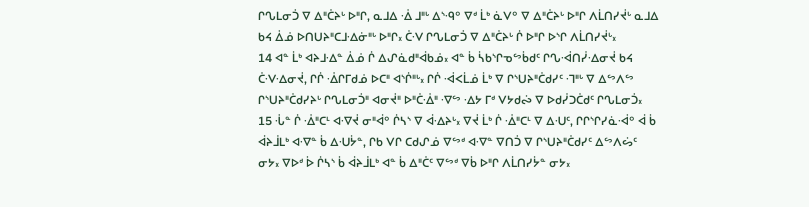ᒋᔐᒪᓂᑑ ᐁ ᐃᐦᑖᔨᒡ ᐅᐦᒋ, ᓇᒧᐃ ᐐ ᒧᐦᒡ ᐃᔅᑴᐤ ᐁᒄ ᒫᒃ ᓈᐯᐤ ᐁ ᐃᐦᑖᔨᒡ ᐅᐦᒋ ᐱᒫᑎᓯᔫᒡ ᓇᒧᐃ ᑲᔦ ᐄᓅ ᐅᑎᑌᔨᐦᑕᒧᐎᓃᐦᒡ ᐅᐦᒋ᙮ ᑖᐺ ᒋᔐᒪᓂᑑ ᐁ ᐃᐦᑖᔨᒡ ᒌ ᐅᐦᒋ ᐅᔅᒋ ᐱᒫᑎᓯᔫᒡ᙮
14 ᐊᓐ ᒫᒃ ᐊᔨᒧᐎᓐ ᐄᓅ ᒌ ᐃᔑᓈᑯᐦᐋᑲᓅ᙮ ᐊᓐ ᑳ ᓵᑲᔅᒋᓀᔥᑳᑯᑦ ᒋᔐᐙᑎᓰᐎᓂᔫ ᑲᔦ ᑖᐺᐎᓂᔫ, ᒋᒌ ᐐᒋᒥᑯᓅ ᐅᑕᐦ ᐊᔅᒌᐦᒡ᙮ ᒋᒌ ᐙᐸᒫᓅ ᒫᒃ ᐁ ᒋᔅᑌᔨᐦᑖᑯᓯᑦ ᒬᐦᒡ ᐁ ᐃᔥᐱᔥ ᒋᔅᑌᔨᐦᑖᑯᓯᔨᒡ ᒋᔐᒪᓂᑑᐦ ᐊᓂᔫᐦ ᐅᐦᑖᐐᐦ ᐌᔥ ᐎᔭ ᒥᒄ ᐯᔭᑯᔔ ᐁ ᐅᑯᓰᑐᑖᑯᑦ ᒋᔐᒪᓂᑑ᙮
15 ᒞᓐ ᒌ ᐐᐦᑕᒻ ᐊᐌᔫ ᓂᐦᐋᐤ ᒌᓴᔅ ᐁ ᐋᐎᔨᒡ᙮ ᐁᔫ ᒫᒃ ᒌ ᐐᐦᑕᒻ ᐁ ᐃᑗᑦ, ᒋᒋᔅᒋᓯᓈᐙᐤ ᐋ ᑳ ᐋᔨᒨᒪᒃ ᐊᐌᓐ ᑳ ᐃᑗᔮᓐ, ᒋᑲ ᐯᒋ ᑕᑯᔑᓅ ᐁᔥᒄ ᐊᐌᓐ ᐁᑎᑑ ᐁ ᒋᔅᑌᔨᐦᑖᑯᓯᑦ ᐃᔥᐱᔖᑦ ᓂᔭ᙮ ᐁᐅᒄ ᐆ ᒌᓴᔅ ᑳ ᐋᔨᒨᒪᒃ ᐊᓐ ᑳ ᐃᐦᑖᑦ ᐁᔥᒄ ᐁᑳ ᐅᐦᒋ ᐱᒫᑎᓯᔮᓐ ᓂᔭ᙮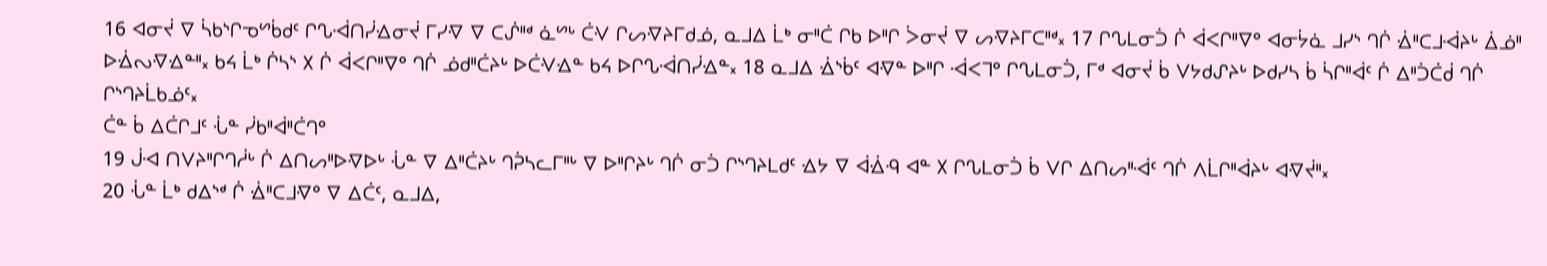16 ᐊᓂᔫ ᐁ ᓵᑲᔅᒋᓀᔥᑳᑯᑦ ᒋᔐᐙᑎᓰᐎᓂᔫ ᒥᓯᐌ ᐁ ᑕᔒᐦᒄ ᓈᔥᒡ ᑖᐺ ᒋᔕᐌᔨᒥᑯᓅ, ᓇᒧᐃ ᒫᒃ ᓂᐦᑖ ᒋᑲ ᐅᐦᒋ ᐴᓂᔫ ᐁ ᔕᐌᔨᒥᑕᐦᒄ᙮ 17 ᒋᔐᒪᓂᑑ ᒌ ᐋᐸᒋᐦᐁᐤ ᐊᓂᔮᓈ ᒧᓯᔅ ᒉᒌ ᐐᐦᑕᒧᐙᔨᒡ ᐄᓅᐦ ᐅᐐᔓᐌᐎᓐᐦ᙮ ᑲᔦ ᒫᒃ ᒌᓴᔅ ᙭ ᒌ ᐋᐸᒋᐦᐁᐤ ᒉᒌ ᓅᑯᐦᑖᔨᒡ ᐅᑖᐺᐎᓐ ᑲᔦ ᐅᒋᔐᐙᑎᓰᐎᓐ᙮ 18 ᓇᒧᐃ ᐐᔅᑳᑦ ᐊᐌᓐ ᐅᐦᒋ ᐙᐸᒣᐤ ᒋᔐᒪᓂᑑ, ᒥᒄ ᐊᓂᔫ ᑳ ᐯᔭᑯᔑᔨᒡ ᐅᑯᓯᓴ ᑳ ᓵᒋᐦᐋᑦ ᒌ ᐃᐦᑑᑖᑰ ᒉᒌ ᒋᔅᒉᔨᒫᑲᓅᑦ᙮
ᑖᓐ ᑳ ᐃᑖᒋᒧᑦ ᒞᓐ ᓰᑲᐦᐋᐦᑖᒉᐤ
19 ᒎᐗ ᑎᐯᔨᐦᒋᒉᓲᒡ ᒌ ᐃᑎᔕᐦᐅᐌᐅᒡ ᒞᓐ ᐁ ᐃᐦᑖᔨᒡ ᒉᕉᓴᓚᒥᐦᒡ ᐁ ᐅᐦᒋᔨᒡ ᒉᒌ ᓂᑑ ᒋᔅᒉᔨᒪᑯᑦ ᐎᔭ ᐁ ᐋᐐᑴ ᐊᓐ ᙭ ᒋᔐᒪᓂᑑ ᑳ ᐯᒋ ᐃᑎᔕᐦᐙᑦ ᒉᒌ ᐱᒫᒋᐦᐋᔨᒡ ᐊᐌᔫᐦ᙮
20 ᒞᓐ ᒫᒃ ᑯᐃᔅᒄ ᒌ ᐐᐦᑕᒧᐌᐤ ᐁ ᐃᑖᑦ, ᓇᒧᐃ,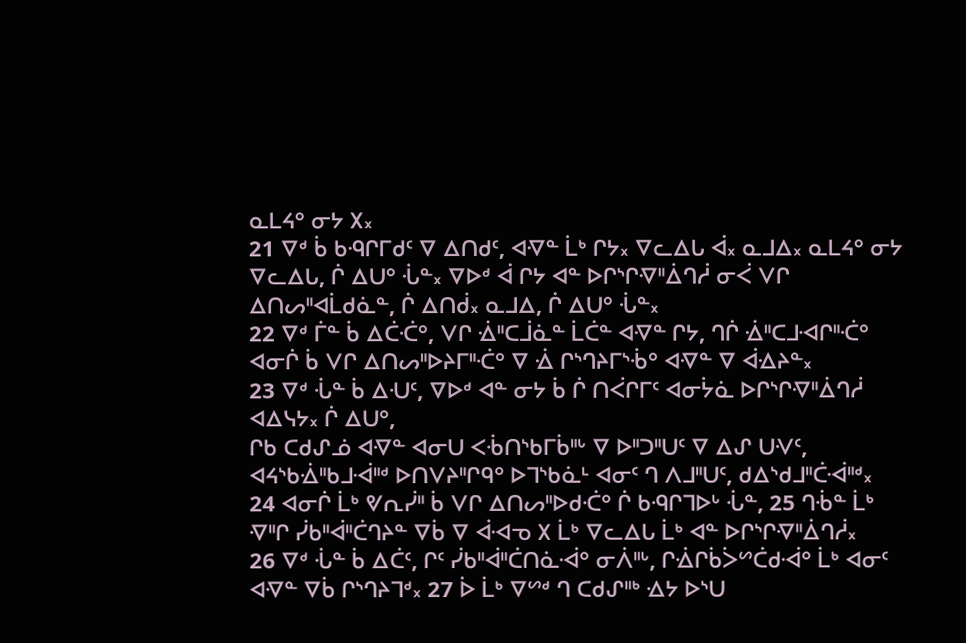ᓇᒪᔦᐤ ᓂᔭ ᙭᙮
21 ᐁᒄ ᑳ ᑲᑴᒋᒥᑯᑦ ᐁ ᐃᑎᑯᑦ, ᐊᐌᓐ ᒫᒃ ᒋᔭ᙮ ᐁᓚᐃᒐ ᐋ᙮ ᓇᒧᐃ᙮ ᓇᒪᔦᐤ ᓂᔭ ᐁᓚᐃᒐ, ᒌ ᐃᑌᐤ ᒞᓐ᙮ ᐁᐅᒄ ᐋ ᒋᔭ ᐊᓐ ᐅᒋᔅᒋᐌᐦᐄᒉᓲ ᓂᐹ ᐯᒋ ᐃᑎᔕᐦᐊᒫᑯᓈᓐ, ᒌ ᐃᑎᑰ᙮ ᓇᒧᐃ, ᒌ ᐃᑌᐤ ᒞᓐ᙮
22 ᐁᒄ ᒦᓐ ᑳ ᐃᑖᑣᐤ, ᐯᒋ ᐐᐦᑕᒨᓈᓐ ᒫᑖᓐ ᐊᐌᓐ ᒋᔭ, ᒉᒌ ᐐᐦᑕᒧᐗᒋᐦᑣᐤ ᐊᓂᒌ ᑳ ᐯᒋ ᐃᑎᔕᐦᐅᔨᒥᐦᑣᐤ ᐁ ᐐ ᒋᔅᒉᔨᒥᔅᒀᐤ ᐊᐌᓐ ᐁ ᐋᐎᔨᓐ᙮
23 ᐁᒄ ᒞᓐ ᑳ ᐃᑗᑦ, ᐁᐅᒄ ᐊᓐ ᓂᔭ ᑳ ᒌ ᑎᐹᒋᒥᑦ ᐊᓂᔮᓈ ᐅᒋᔅᒋᐌᐦᐄᒉᓲ ᐊᐃᓭᔭ᙮ ᒌ ᐃᑌᐤ,
ᒋᑲ ᑕᑯᔑᓅ ᐊᐌᓐ ᐊᓂᑌ ᐸᒀᑎᔅᑲᒥᑳᐦᒡ ᐁ ᐅᐦᑐᐦᑌᑦ ᐁ ᐃᔑ ᑌᐺᑦ, ᐊᔦᔅᑲᐐᐦᑲᒧᐙᐦᒄ ᐅᑎᐯᔨᐦᒋᑫᐤ ᐅᒣᔅᑲᓈᒻ ᐊᓂᑦ ᒉ ᐱᒧᐦᑌᑦ, ᑯᐃᔅᑯᒧᐦᑖᐙᐦᒄ᙮
24 ᐊᓂᒌ ᒫᒃ ᕓᕆᓰᐦ ᑳ ᐯᒋ ᐃᑎᔕᐦᐅᑯᑣᐤ ᒌ ᑲᑴᒋᒣᐅᒡ ᒞᓐ, 25 ᒉᒀᓐ ᒫᒃ ᐌᐦᒋ ᓰᑲᐦᐋᐦᑖᒉᔨᓐ ᐁᑳ ᐁ ᐋᐗᓀ ᙭ ᒫᒃ ᐁᓚᐃᒐ ᒫᒃ ᐊᓐ ᐅᒋᔅᒋᐌᐦᐄᒉᓲ᙮
26 ᐁᒄ ᒞᓐ ᑳ ᐃᑖᑦ, ᒋᑦ ᓰᑲᐦᐋᐦᑖᑎᓈᐙᐤ ᓂᐲᐦᒡ, ᒋᐐᒋᑳᐴᔥᑖᑯᐙᐤ ᒫᒃ ᐊᓂᑦ ᐊᐌᓐ ᐁᑳ ᒋᔅᒉᔨᒣᒄ᙮ 27 ᐆ ᒫᒃ ᐁᔥᒄ ᒉ ᑕᑯᔑᐦᒃ ᐎᔭ ᐅᔅᑌ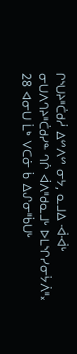ᒋᔅᑌᔨᐦᑖᑯᓲ ᐃᔥᐱᔥ ᓂᔭ, ᓇᒧᐃ ᐙᐙᒡ ᓂᑌᐱᒉᔨᐦᑖᑯᓯᓐ ᒉᒌ ᐋᐱᐦᑯᓇᒧᒡ ᐅᒪᔅᒋᓯᓂᔮᐲᐦ᙮
28 ᐊᓂᑌ ᒫᒃ ᐯᑕᓃ ᑳ ᐃᔑᓂᐦᑳᑌᒡ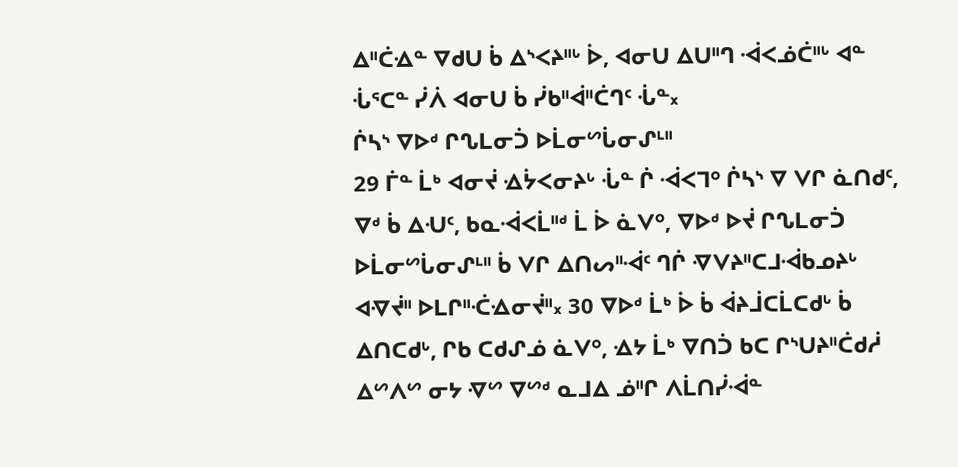ᐃᐦᑖᐎᓐ ᐁᑯᑌ ᑳ ᐃᔅᐸᔨᐦᒡ ᐆ, ᐊᓂᑌ ᐃᑌᐦᒉ ᐙᐸᓅᑖᐦᒡ ᐊᓐ ᒞᕐᑕᓐ ᓰᐲ ᐊᓂᑌ ᑳ ᓰᑲᐦᐋᐦᑖᒉᑦ ᒞᓐ᙮
ᒌᓴᔅ ᐁᐅᒄ ᒋᔐᒪᓂᑑ ᐅᒫᓂᔥᒑᓂᔑᒻᐦ
29 ᒦᓐ ᒫᒃ ᐊᓂᔫ ᐎᔮᐸᓂᔨᒡ ᒞᓐ ᒌ ᐙᐸᒣᐤ ᒌᓴᔅ ᐁ ᐯᒋ ᓈᑎᑯᑦ, ᐁᒄ ᑳ ᐃᑗᑦ, ᑲᓇᐙᐸᒫᐦᒄ ᒫ ᐆ ᓈᐯᐤ, ᐁᐅᒄ ᐅᔫ ᒋᔐᒪᓂᑑ ᐅᒫᓂᔥᒑᓂᔑᒻᐦ ᑳ ᐯᒋ ᐃᑎᔕᐦᐙᑦ ᒉᒌ ᐌᐯᔨᐦᑕᒧᐙᑲᓄᔨᒡ ᐊᐌᔫᐦ ᐅᒪᒋᐦᑣᐎᓂᔫᐦ᙮ 30 ᐁᐅᒄ ᒫᒃ ᐆ ᑳ ᐋᔨᒨᑕᒫᑕᑯᒡ ᑳ ᐃᑎᑕᑯᒡ, ᒋᑲ ᑕᑯᔑᓅ ᓈᐯᐤ, ᐎᔭ ᒫᒃ ᐁᑎᑑ ᑲᑕ ᒋᔅᑌᔨᐦᑖᑯᓲ ᐃᔥᐱᔥ ᓂᔭ ᐌᔥ ᐁᔥᒄ ᓇᒧᐃ ᓅᐦᒋ ᐱᒫᑎᓰᐙᓐ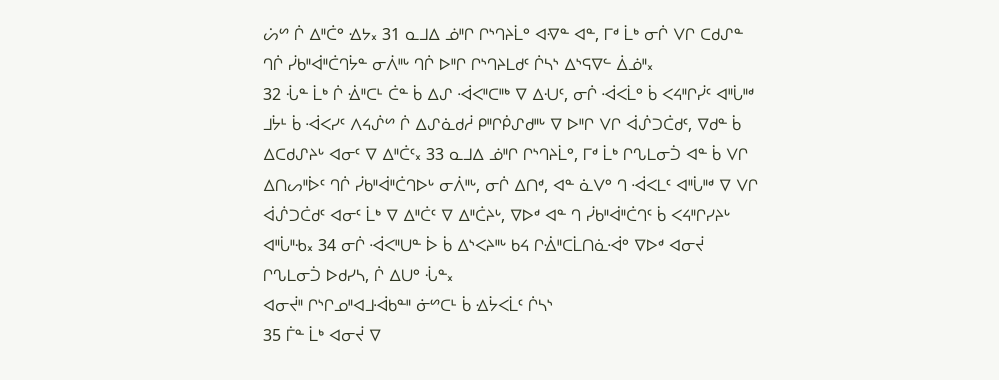ᔖᔥ ᒌ ᐃᐦᑖᐤ ᐎᔭ᙮ 31 ᓇᒧᐃ ᓅᐦᒋ ᒋᔅᒉᔨᒫᐤ ᐊᐌᓐ ᐊᓐ, ᒥᒄ ᒫᒃ ᓂᒌ ᐯᒋ ᑕᑯᔑᓐ ᒉᒌ ᓰᑲᐦᐋᐦᑖᒉᔮᓐ ᓂᐲᐦᒡ ᒉᒌ ᐅᐦᒋ ᒋᔅᒉᔨᒪᑯᑦ ᒌᓴᔅ ᐃᔅᕋᐁᓪ ᐄᓅᐦ᙮
32 ᒞᓐ ᒫᒃ ᒌ ᐐᐦᑕᒻ ᑖᓐ ᑳ ᐃᔑ ᐙᐸᐦᑕᐦᒃ ᐁ ᐃᑗᑦ, ᓂᒌ ᐙᐸᒫᐤ ᑳ ᐸᔦᐦᒋᓰᑦ ᐊᐦᒑᐦᒄ ᒧᔮᒻ ᑳ ᐙᐸᓯᑦ ᐱᔦᔒᔥ ᒌ ᐃᔑᓈᑯᓲ ᑭᐦᒋᑮᔑᑯᐦᒡ ᐁ ᐅᐦᒋ ᐯᒋ ᐋᔒᑐᑖᑯᑦ, ᐁᑯᓐ ᑳ ᐃᑕᑯᔑᔨᒡ ᐊᓂᑦ ᐁ ᐃᐦᑖᑦ᙮ 33 ᓇᒧᐃ ᓅᐦᒋ ᒋᔅᒉᔨᒫᐤ, ᒥᒄ ᒫᒃ ᒋᔐᒪᓂᑑ ᐊᓐ ᑳ ᐯᒋ ᐃᑎᔕᐦᐆᑦ ᒉᒌ ᓰᑲᐦᐋᐦᑖᒉᐅᒡ ᓂᐲᐦᒡ, ᓂᒌ ᐃᑎᒄ, ᐊᓐ ᓈᐯᐤ ᒉ ᐙᐸᒪᑦ ᐊᐦᒑᐦᒄ ᐁ ᐯᒋ ᐋᔒᑐᑖᑯᑦ ᐊᓂᑦ ᒫᒃ ᐁ ᐃᐦᑖᑦ ᐁ ᐃᐦᑖᔨᒡ, ᐁᐅᒄ ᐊᓐ ᒉ ᓰᑲᐦᐋᐦᑖᒉᑦ ᑳ ᐸᔦᐦᒋᓯᔨᒡ ᐊᐦᒑᐦᑾ᙮ 34 ᓂᒌ ᐙᐸᐦᑌᓐ ᐆ ᑳ ᐃᔅᐸᔨᐦᒡ ᑲᔦ ᒋᐐᐦᑕᒫᑎᓈᐙᐤ ᐁᐅᒄ ᐊᓂᔫ ᒋᔐᒪᓂᑑ ᐅᑯᓯᓴ, ᒌ ᐃᑌᐤ ᒞᓐ᙮
ᐊᓂᔫᐦ ᒋᔅᒋᓄᐦᐊᒧᐙᑲᓐᐦ ᓃᔥᑕᒻ ᑳ ᐎᔮᐸᒫᑦ ᒌᓴᔅ
35 ᒦᓐ ᒫᒃ ᐊᓂᔫ ᐁ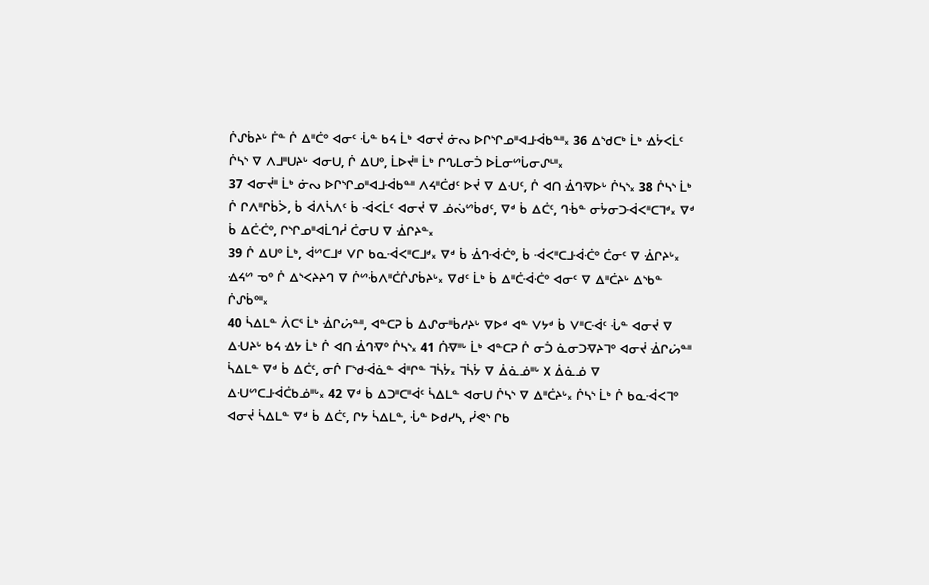ᒌᔑᑳᔨᒡ ᒦᓐ ᒌ ᐃᐦᑖᐤ ᐊᓂᑦ ᒞᓐ ᑲᔦ ᒫᒃ ᐊᓂᔫ ᓃᔓ ᐅᒋᔅᒋᓄᐦᐊᒧᐙᑲᓐᐦ᙮ 36 ᐃᔅᑯᑕᒃ ᒫᒃ ᐎᔮᐸᒫᑦ ᒌᓴᔅ ᐁ ᐱᒧᐦᑌᔨᒡ ᐊᓂᑌ, ᒌ ᐃᑌᐤ, ᒫᐅᔫᐦ ᒫᒃ ᒋᔐᒪᓂᑑ ᐅᒫᓂᔥᒑᓂᔑᒻᐦ᙮
37 ᐊᓂᔫᐦ ᒫᒃ ᓃᔓ ᐅᒋᔅᒋᓄᐦᐊᒧᐙᑲᓐᐦ ᐱᔦᐦᑖᑯᑦ ᐅᔫ ᐁ ᐃᑗᑦ, ᒌ ᐊᑎ ᐐᒉᐌᐅᒡ ᒌᓴᔅ᙮ 38 ᒌᓴᔅ ᒫᒃ ᒌ ᒋᐱᐦᒋᑳᐴ, ᑳ ᐋᐱᓵᐱᑦ ᑳ ᐙᐸᒫᑦ ᐊᓂᔫ ᐁ ᓅᔔᔥᑳᑯᑦ, ᐁᒄ ᑳ ᐃᑖᑦ, ᒉᒀᓐ ᓂᔮᓂᑐᐙᐸᐦᑕᒣᒄ᙮ ᐁᒄ ᑳ ᐃᑖᑣᐤ, ᒋᔅᒋᓄᐦᐊᒫᒉᓲ ᑖᓂᑌ ᐁ ᐐᒋᔨᓐ᙮
39 ᒌ ᐃᑌᐤ ᒫᒃ, ᐋᔥᑕᒧᒄ ᐯᒋ ᑲᓇᐙᐸᐦᑕᒧᒄ᙮ ᐁᒄ ᑳ ᐐᒉᐙᑣᐤ, ᑳ ᐙᐸᐦᑕᒧᐙᑣᐤ ᑖᓂᑦ ᐁ ᐐᒋᔨᒡ᙮ ᐎᔦᔥ ᓀᐤ ᒌ ᐃᔅᐸᔨᔨᒉ ᐁ ᒌᔥᒀᐱᐦᑖᒌᔑᑳᔨᒡ᙮ ᐁᑯᑦ ᒫᒃ ᑳ ᐃᐦᑖᐙᑣᐤ ᐊᓂᑦ ᐁ ᐃᐦᑖᔨᒡ ᐃᔅᑲᓐ ᒌᔑᑳᐤᐦ᙮
40 ᓵᐃᒪᓐ ᐲᑕᕐ ᒫᒃ ᐐᒋᔖᓐᐦ, ᐊᓐᑕᕈ ᑳ ᐃᔑᓂᐦᑳᓱᔨᒡ ᐁᐅᒄ ᐊᓐ ᐯᔭᒄ ᑳ ᐯᐦᑕᐙᑦ ᒞᓐ ᐊᓂᔫ ᐁ ᐃᑗᔨᒡ ᑲᔦ ᐎᔭ ᒫᒃ ᒌ ᐊᑎ ᐐᒉᐌᐤ ᒌᓴᔅ᙮ 41 ᑏᐌᐦᒡ ᒫᒃ ᐊᓐᑕᕈ ᒌ ᓂᑑ ᓈᓂᑐᐌᔨᒣᐤ ᐊᓂᔫ ᐐᒋᔖᓐᐦ ᓵᐃᒪᓐ ᐁᒄ ᑳ ᐃᑖᑦ, ᓂᒌ ᒥᔅᑯᐙᓈᓐ ᐋᐦᒋᓐ ᒣᓵᔮ᙮ ᒣᓵᔮ ᐁ ᐄᓈᓅᐦᒡ ᙭ ᐄᓈᓅ ᐁ ᐃᑗᔥᑕᒧᐙᑖᑲᓅᐦᒡ᙮ 42 ᐁᒄ ᑳ ᐃᑐᐦᑕᐦᐋᑦ ᓵᐃᒪᓐ ᐊᓂᑌ ᒌᓴᔅ ᐁ ᐃᐦᑖᔨᒡ᙮ ᒌᓴᔅ ᒫᒃ ᒌ ᑲᓇᐙᐸᒣᐤ ᐊᓂᔫ ᓵᐃᒪᓐ ᐁᒄ ᑳ ᐃᑖᑦ, ᒋᔭ ᓵᐃᒪᓐ, ᒞᓐ ᐅᑯᓯᓴ, ᓰᕙᔅ ᒋᑲ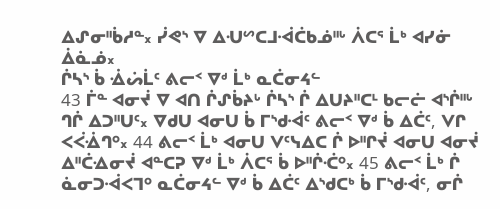ᐃᔑᓂᐦᑳᓱᓐ᙮ ᓰᕙᔅ ᐁ ᐃᑗᔥᑕᒧᐙᑖᑲᓅᐦᒡ ᐲᑕᕐ ᒫᒃ ᐊᓯᓃ ᐄᓈᓅ᙮
ᒌᓴᔅ ᑳ ᐐᔖᒫᑦ ᕕᓕᑉ ᐁᒄ ᒫᒃ ᓇᑖᓂᔦᓪ
43 ᒦᓐ ᐊᓂᔫ ᐁ ᐊᑎ ᒌᔑᑳᔨᒡ ᒌᓴᔅ ᒌ ᐃᑌᔨᐦᑕᒻ ᑲᓕᓖ ᐊᔅᒌᐦᒡ ᒉᒌ ᐃᑐᐦᑌᑦ᙮ ᐁᑯᑌ ᐊᓂᑌ ᑳ ᒥᔅᑯᐙᑦ ᕕᓕᑉ ᐁᒄ ᑳ ᐃᑖᑦ, ᐯᒋ ᐸᐹᐐᒉᐤ᙮ 44 ᕕᓕᑉ ᒫᒃ ᐊᓂᑌ ᐯᑦᓭᐃᑕ ᒌ ᐅᐦᒋᔫ ᐊᓂᑌ ᐊᓂᔫ ᐃᐦᑖᐎᓂᔫ ᐊᓐᑕᕈ ᐁᒄ ᒫᒃ ᐲᑕᕐ ᑳ ᐅᐦᒌᑣᐤ᙮ 45 ᕕᓕᑉ ᒫᒃ ᒌ ᓈᓂᑐᐙᐸᒣᐤ ᓇᑖᓂᔦᓪ ᐁᒄ ᑳ ᐃᑖᑦ ᐃᔅᑯᑕᒃ ᑳ ᒥᔅᑯᐙᑦ, ᓂᒌ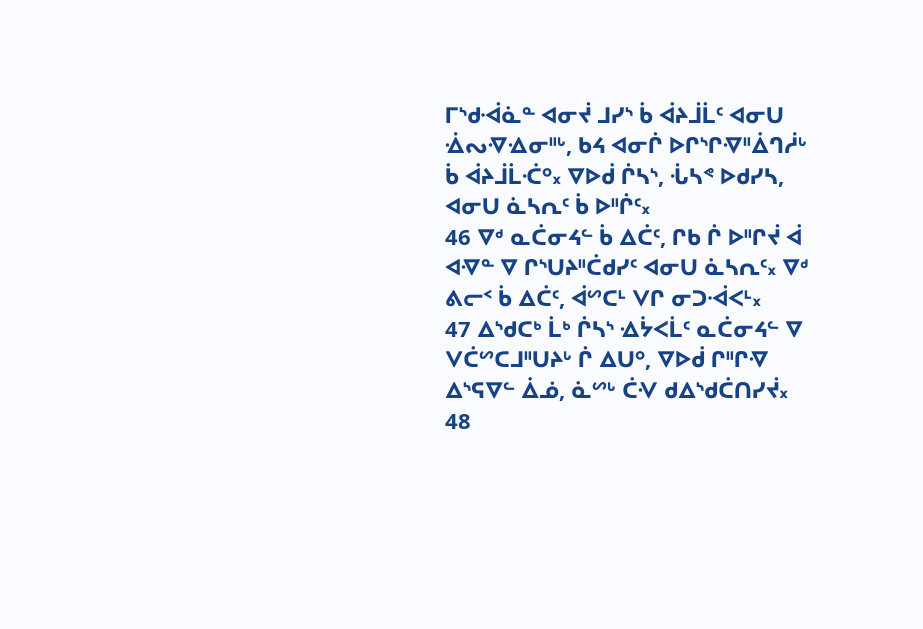ᒥᔅᑯᐙᓈᓐ ᐊᓂᔫ ᒧᓯᔅ ᑳ ᐋᔨᒨᒫᑦ ᐊᓂᑌ ᐐᔓᐌᐎᓂᐦᒡ, ᑲᔦ ᐊᓂᒌ ᐅᒋᔅᒋᐌᐦᐄᒉᓲᒡ ᑳ ᐋᔨᒨᒫᑣᐤ᙮ ᐁᐅᑰ ᒌᓴᔅ, ᒞᓴᕝ ᐅᑯᓯᓴ, ᐊᓂᑌ ᓈᓴᕆᑦ ᑳ ᐅᐦᒌᑦ᙮
46 ᐁᒄ ᓇᑖᓂᔦᓪ ᑳ ᐃᑖᑦ, ᒋᑲ ᒌ ᐅᐦᒋᔫ ᐋ ᐊᐌᓐ ᐁ ᒋᔅᑌᔨᐦᑖᑯᓯᑦ ᐊᓂᑌ ᓈᓴᕆᑦ᙮ ᐁᒄ ᕕᓕᑉ ᑳ ᐃᑖᑦ, ᐋᔥᑕᒻ ᐯᒋ ᓂᑐᐙᐸᒻ᙮
47 ᐃᔅᑯᑕᒃ ᒫᒃ ᒌᓴᔅ ᐎᔮᐸᒫᑦ ᓇᑖᓂᔦᓪ ᐁ ᐯᑖᔥᑕᒧᐦᑌᔨᒡ ᒌ ᐃᑌᐤ, ᐁᐅᑰ ᒋᐦᒋᐌ ᐃᔅᕋᐁᓪ ᐄᓅ, ᓈᔥᒡ ᑖᐺ ᑯᐃᔅᑯᑖᑎᓯᔫ᙮
48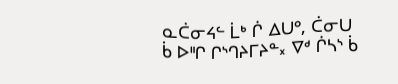ᓇᑖᓂᔦᓪ ᒫᒃ ᒌ ᐃᑌᐤ, ᑖᓂᑌ ᑳ ᐅᐦᒋ ᒋᔅᒉᔨᒥᔨᓐ᙮ ᐁᒄ ᒌᓴᔅ ᑳ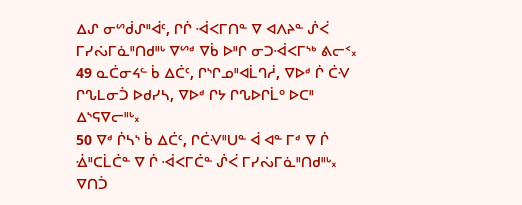ᐃᔑ ᓂᔥᑰᔑᐦᐋᑦ, ᒋᒌ ᐙᐸᒥᑎᓐ ᐁ ᐊᐱᔨᓐ ᔒᐹ ᒥᓯᔔᒥᓈᐦᑎᑯᐦᒡ ᐁᔥᒄ ᐁᑳ ᐅᐦᒋ ᓂᑐᐙᐸᒥᔅᒃ ᕕᓕᑉ᙮
49 ᓇᑖᓂᔦᓪ ᑳ ᐃᑖᑦ, ᒋᔅᒋᓄᐦᐊᒫᒉᓲ, ᐁᐅᒄ ᒌ ᑖᐺ ᒋᔐᒪᓂᑑ ᐅᑯᓯᓴ, ᐁᐅᒄ ᒋᔭ ᒋᔐᐅᒋᒫᐤ ᐅᑕᐦ ᐃᔅᕋᐁᓕᐦᒡ᙮
50 ᐁᒄ ᒌᓴᔅ ᑳ ᐃᑖᑦ, ᒋᑖᐺᐦᑌᓐ ᐋ ᐊᓐ ᒥᒄ ᐁ ᒌ ᐐᐦᑕᒫᑖᓐ ᐁ ᒌ ᐙᐸᒥᑖᓐ ᔒᐹ ᒥᓯᔔᒥᓈᐦᑎᑯᐦᒡ᙮ ᐁᑎᑑ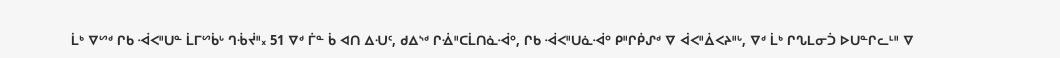ᒫᒃ ᐁᔥᒄ ᒋᑲ ᐙᐸᐦᑌᓐ ᒫᒥᔥᑳᒡ ᒉᒀᔫᐦ᙮ 51 ᐁᒄ ᒦᓐ ᑳ ᐊᑎ ᐃᑗᑦ, ᑯᐃᔅᒄ ᒋᐐᐦᑕᒫᑎᓈᐙᐤ, ᒋᑲ ᐙᐸᐦᑌᓈᐙᐤ ᑭᐦᒋᑮᔑᒄ ᐁ ᐋᐸᐦᐄᐸᔨᐦᒡ, ᐁᒄ ᒫᒃ ᒋᔐᒪᓂᑑ ᐅᑌᓐᒋᓚᒻᐦ ᐁ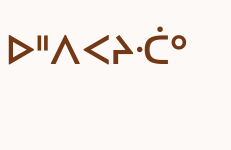ᐅᐦᐱᐸᔨᑣᐤ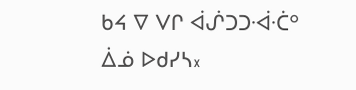ᑲᔦ ᐁ ᐯᒋ ᐋᔒᑐᑐᐙᑣᐤ ᐄᓅ ᐅᑯᓯᓴ᙮